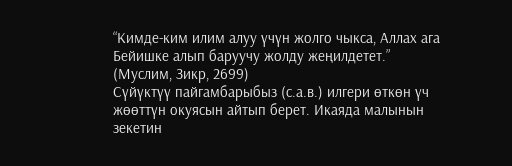“Кимде-ким илим алуу үчүн жолго чыкса, Аллах ага Бейишке алып баруучу жолду жеңилдетет.” (Муслим, Зикр, 2699)
Сүйүктүү пайгамбарыбыз (с.а.в.) илгери өткөн үч жөөттүн окуясын айтып берет. Икаяда малынын зекетин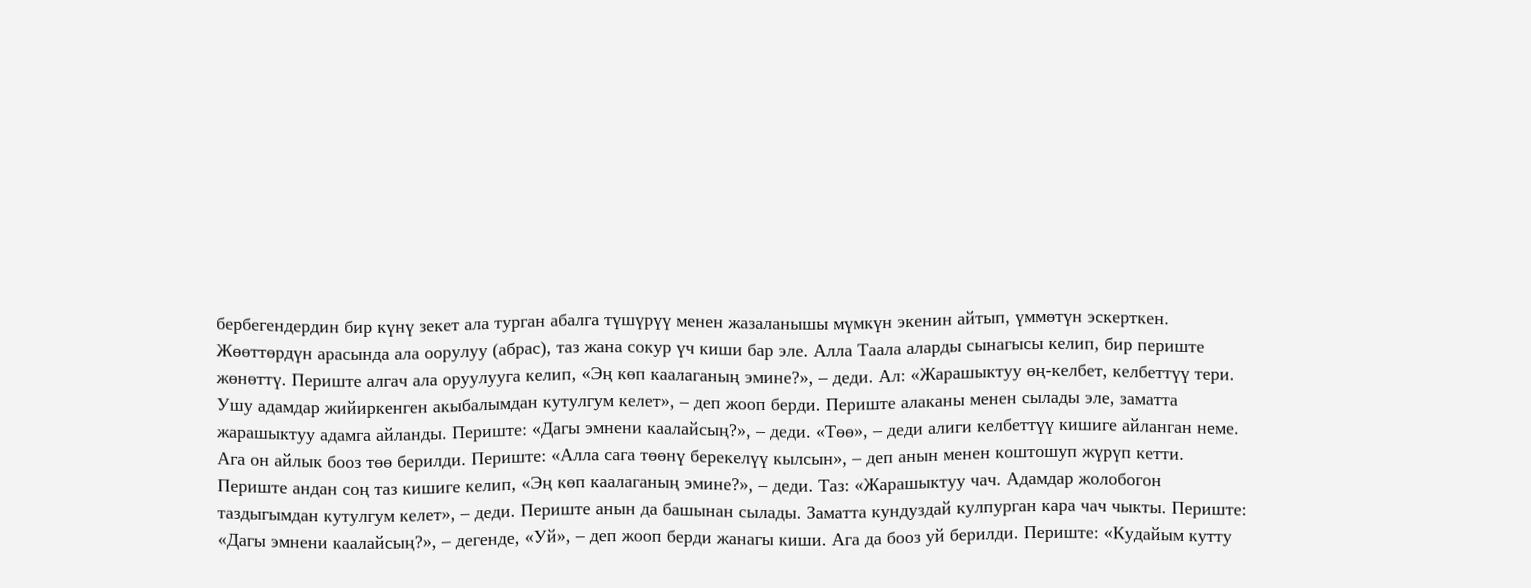бербегендердин бир күнү зекет ала турган абалга түшүрүү менен жазаланышы мүмкүн экенин айтып, үммөтүн эскерткен.
Жөөттөрдүн арасында ала оорулуу (абрас), таз жана сокур үч киши бар эле. Алла Таала аларды сынагысы келип, бир периште жөнөттү. Периште алгач ала оруулууга келип, «Эң көп каалаганың эмине?», – деди. Ал: «Жарашыктуу өң-келбет, келбеттүү тери. Ушу адамдар жийиркенген акыбалымдан кутулгум келет», – деп жооп берди. Периште алаканы менен сылады эле, заматта жарашыктуу адамга айланды. Периште: «Дагы эмнени каалайсың?», – деди. «Төө», – деди алиги келбеттүү кишиге айланган неме. Ага он айлык бооз төө берилди. Периште: «Алла сага төөнү берекелүү кылсын», – деп анын менен коштошуп жүрүп кетти.
Периште андан соң таз кишиге келип, «Эң көп каалаганың эмине?», – деди. Таз: «Жарашыктуу чач. Адамдар жолобогон таздыгымдан кутулгум келет», – деди. Периште анын да башынан сылады. Заматта кундуздай кулпурган кара чач чыкты. Периште: «Дагы эмнени каалайсың?», – дегенде, «Уй», – деп жооп берди жанагы киши. Ага да бооз уй берилди. Периште: «Кудайым кутту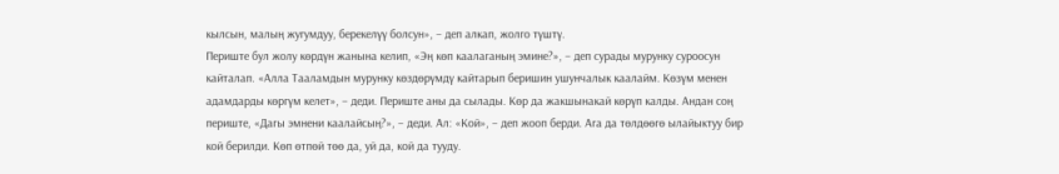кылсын, малың жугумдуу, берекелүү болсун», – деп алкап, жолго түштү.
Периште бул жолу көрдүн жанына келип, «Эң көп каалаганың эмине?», – деп сурады мурунку суроосун кайталап. «Алла Тааламдын мурунку көздөрүмдү кайтарып беришин ушунчалык каалайм. Көзүм менен адамдарды көргүм келет», – деди. Периште аны да сылады. Көр да жакшынакай көрүп калды. Андан соң периште, «Дагы эмнени каалайсың?», – деди. Ал: «Кой», – деп жооп берди. Ага да төлдөөгө ылайыктуу бир кой берилди. Көп өтпөй төө да, уй да, кой да тууду.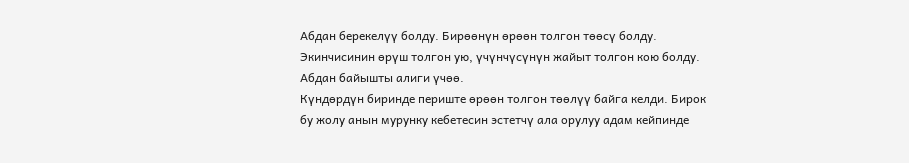Абдан берекелүү болду. Бирөөнүн өрөөн толгон төөсү болду. Экинчисинин өрүш толгон ую, үчүнчүсүнүн жайыт толгон кою болду. Абдан байышты алиги үчөө.
Күндөрдүн биринде периште өрөөн толгон төөлүү байга келди. Бирок бу жолу анын мурунку кебетесин эстетчү ала орулуу адам кейпинде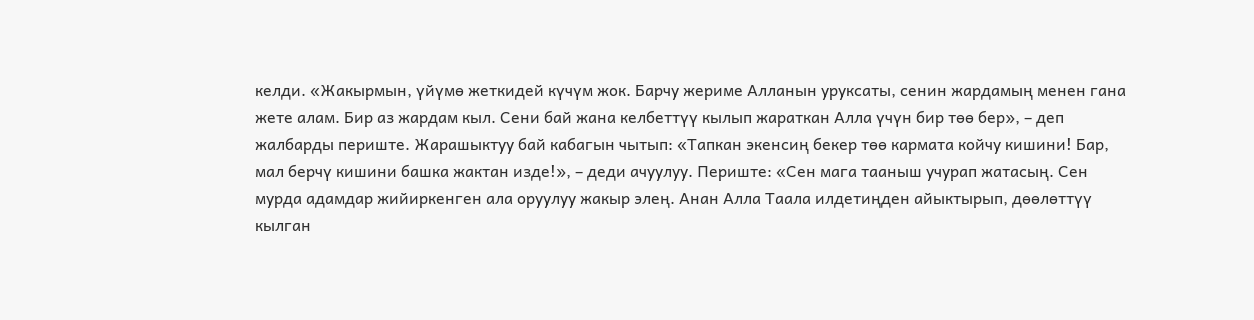келди. «Жакырмын, үйүмө жеткидей күчүм жок. Барчу жериме Алланын уруксаты, сенин жардамың менен гана жете алам. Бир аз жардам кыл. Сени бай жана келбеттүү кылып жараткан Алла үчүн бир төө бер», – деп жалбарды периште. Жарашыктуу бай кабагын чытып: «Тапкан экенсиң бекер төө кармата койчу кишини! Бар, мал берчү кишини башка жактан изде!», – деди ачуулуу. Периште: «Сен мага тааныш учурап жатасың. Сен мурда адамдар жийиркенген ала оруулуу жакыр элең. Анан Алла Таала илдетиңден айыктырып, дөөлөттүү кылган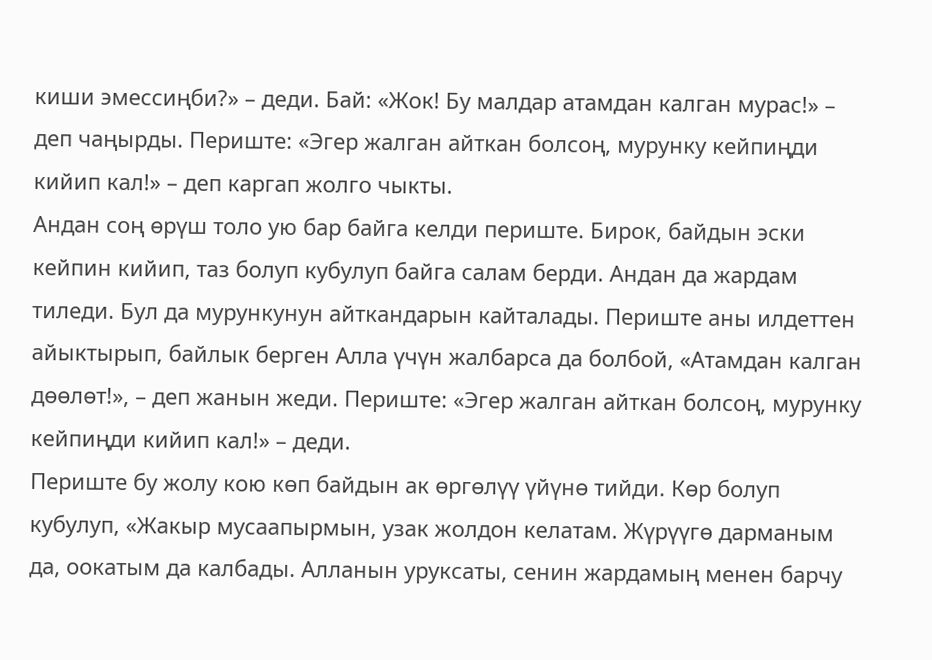киши эмессиңби?» – деди. Бай: «Жок! Бу малдар атамдан калган мурас!» – деп чаңырды. Периште: «Эгер жалган айткан болсоң, мурунку кейпиңди кийип кал!» – деп каргап жолго чыкты.
Андан соң өрүш толо ую бар байга келди периште. Бирок, байдын эски кейпин кийип, таз болуп кубулуп байга салам берди. Андан да жардам тиледи. Бул да мурункунун айткандарын кайталады. Периште аны илдеттен айыктырып, байлык берген Алла үчүн жалбарса да болбой, «Атамдан калган дөөлөт!», – деп жанын жеди. Периште: «Эгер жалган айткан болсоң, мурунку кейпиңди кийип кал!» – деди.
Периште бу жолу кою көп байдын ак өргөлүү үйүнө тийди. Көр болуп кубулуп, «Жакыр мусаапырмын, узак жолдон келатам. Жүрүүгө дарманым да, оокатым да калбады. Алланын уруксаты, сенин жардамың менен барчу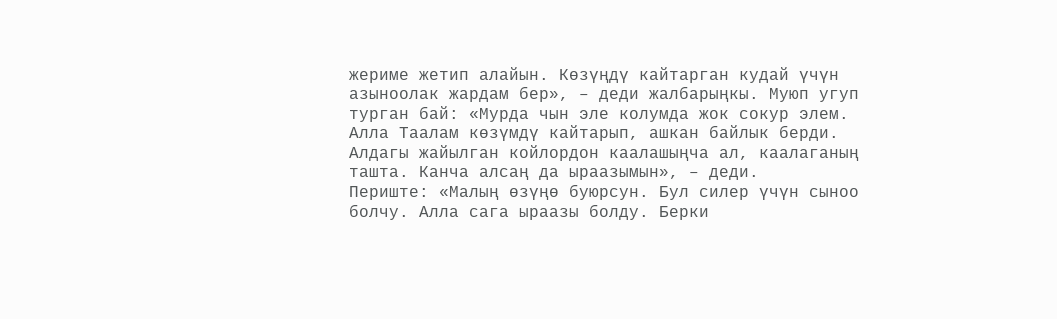жериме жетип алайын. Көзүңдү кайтарган кудай үчүн азыноолак жардам бер», – деди жалбарыңкы. Муюп угуп турган бай: «Мурда чын эле колумда жок сокур элем. Алла Таалам көзүмдү кайтарып, ашкан байлык берди. Алдагы жайылган койлордон каалашыңча ал, каалаганың ташта. Канча алсаң да ыраазымын», – деди.
Периште: «Малың өзүңө буюрсун. Бул силер үчүн сыноо болчу. Алла сага ыраазы болду. Берки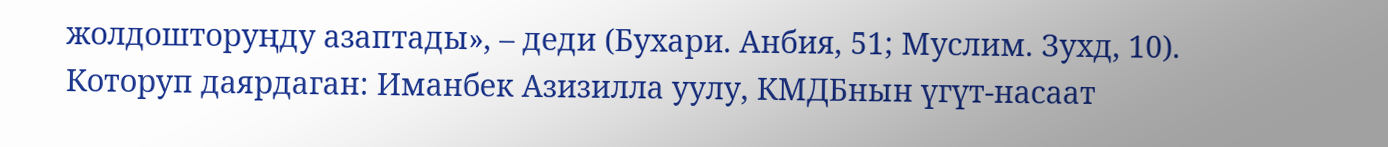жолдошторуңду азаптады», – деди (Бухари. Анбия, 51; Муслим. Зухд, 10).
Которуп даярдаган: Иманбек Азизилла уулу, КМДБнын үгүт-насаат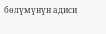бөлүмүнүн адиси